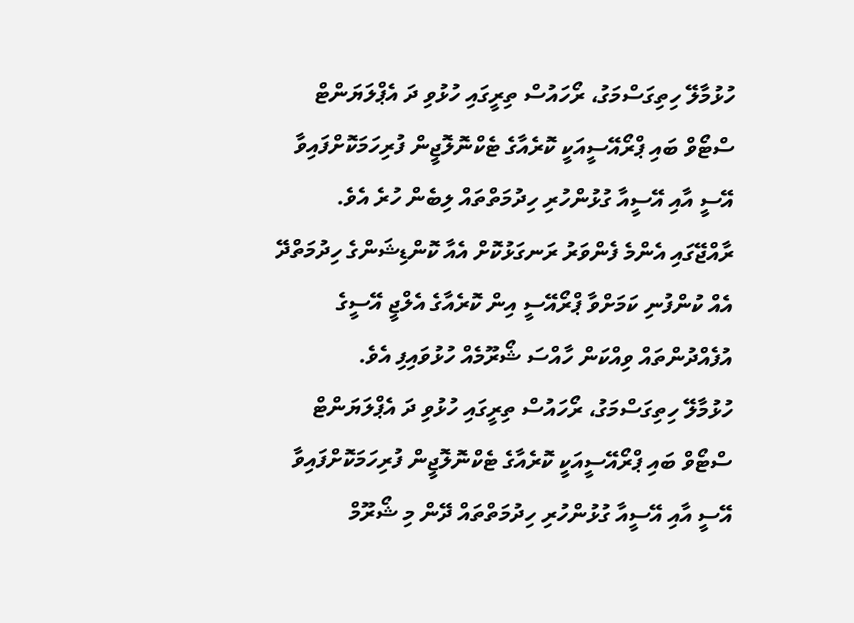ހުޅުމާލޭ ހިތިގަސްމަގު، ރޯހައުސް ތިރީގައި ހުޅުވި ދަ އެޕްލަޔަންޓް ސްޓޯވް ބައި ޕްރޯއޭސީއަކީ ކޮރެއާގެ ޓެކްނޮލޮޖީން ފުރިހަމަކޮށްފައިވާ އޭސީ އާއި އޭސީއާ ގުޅުންހުރި ހިދުމަތްތައް ލިބެން ހުރެ އެވެ.
ރާއްޖޭގައި އެންމެ ފެންވަރު ރަނގަޅުކޮށް އެއާ ކޮންޑިޝަންގެ ހިދުމަތްދޭ އެއް ކުންފުނި ކަމަށްވާ ޕްރޯއޭސީ އިން ކޮރެއާގެ އެލްޖީ އޭސީގެ އުފެއްދުންތައް ވިއްކަން ހާއްސަ ޝޯރޫމެއް ހުޅުވައިފި އެވެ.
ހުޅުމާލޭ ހިތިގަސްމަގު، ރޯހައުސް ތިރީގައި ހުޅުވި ދަ އެޕްލަޔަންޓް ސްޓޯވް ބައި ޕްރޯއޭސީއަކީ ކޮރެއާގެ ޓެކްނޮލޮޖީން ފުރިހަމަކޮށްފައިވާ އޭސީ އާއި އޭސީއާ ގުޅުންހުރި ހިދުމަތްތައް ދޭން މި ޝޯރޫމް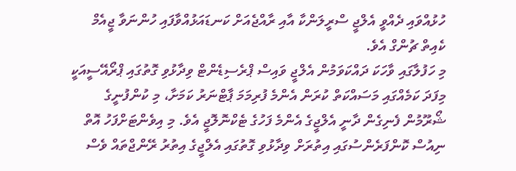ހުޅުއްވައި ދެއްވީ އެލްޖީ ސްރީލަންކާ އާއި ރާއްޖެއަށް ކަނޑައަޅުއްވާފައި ހުންނަވާ ޖީއެމް ކެއިތް ޗުންގް އެވެ.
މި ހަފުލާގައި ވާހަކަ ދައްކަވަމުން އެލްޖީ ވައިސް ޕްރެސިޑެންޓް ވިދާޅުވި ގޮތުގައި ޕްރޯއޭސީއަކީ މިފަދަ ކަމެއްގައި މަސައްކަތް ކުރަން އެންމެ ފުރިމަމަ ޕާޓްނަރު ކަމަށާ، މި ކުންފުނީގެ ޝޯރޫމުން ފެނިގެން ދާނީ އެލްޖީގެ އެންމެ ފަހުގެ ޓެކްނޮލޮޖީ އެވެ. މި އިވެންޓަށްފަހު އޮތް ނިއުސް ކޮންފަރެންސުގައި އިތުރަށް ވިދާޅުވި ގޮތުގައި އެލްޖީގެ އިތުރު ރޭންޖްތައް ވެސް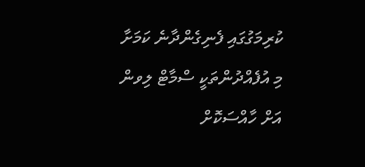ކުރިމަގުގައި ފެނިގެންދާނެ ކަމަށާ މި އުފެއްދުންތަކީ ސްމާޓް ލިވން އަށް ހާއްސަކޮށް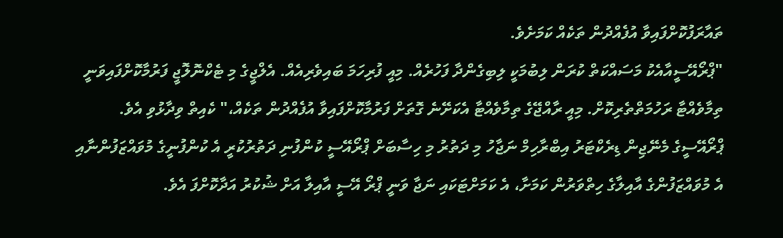ތައާރަފުކޮށްފައިވާ އުފެއްދުން ތަކެއް ކަމަށެވެ.
"ޕްރޯއޭސީއާއެކު މަސައްކަތް ކުރަން ލިބުމަކީ ލިބިގެންދާ ފަހުރެއް. މިއީ ފުރިހަމަ ބައިވެރިއެއް. އެލްޖީގެ މި ޓެކްނޮލޮޖީ ފަރުމާކޮށްފައިވަނީ ތިމާވެއްޓާ ރަހުމަތްތެރިކޮށް. މިއީ ރާއްޖޭގެ ތިމާވެއްޓާ އެކަށޭނެ ގޮތަށް ފަރުމާކޮށްފައިވާ އުފެއްދުން ތަކެއް،" ކެއިތް ވިދާޅުވި އެވެ.
ޕްރޯއޭސީގެ މެނޭޖިން ޑިރެކްޓަރު އިބްރާހިމް ނަޖާހު މި ދަތުރު މި ހިސާބަށް ޕްރޯއޭސީ ކުންފުނި ދަތުރުކުރީ އެ ކުންފުނީގެ މުވައްޒަފުންނާއި އެ މުވައްޒަފުންގެ އާއިލާގެ ހިތްވަރުން ކަމަށާ، އެ ކަމަށްޓަކައި ނަޖާ ވަނީ ޕްރޯ އޭސީ އާއިލާ އަށް ޝުކުރު އަދާކޮށްފަ އެވެ.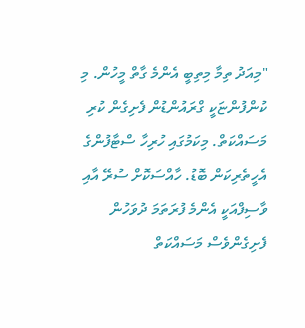"މިއަދު ތިމާ މިތިބީ އެންމެ ގާތް މީހުން. މި ކުންފުންޏަކީ ގްރައުންޑުން ފެށިގެން ކުރި މަސައްކަތް. މިކަމުގައި ހުރިހާ ސްޓާފުންގެ އެހީތެރިކަން ބޮޑު. ހާއްސަކޮށް ސުރޭ އާއި ވާސިފްއަކީ އެންމެ ފުރަތަމަ ދުވަހުން ފެށިގެންވެސް މަސައްކަތް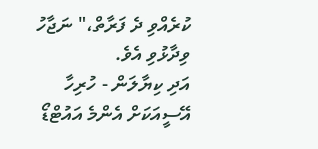ކުރެއްވި ދެ ފަރާތް،" ނަޖާހު ވިދާޅުވި އެވެ.
އަދި ކިޔާލަން - ހުރިހާ އޭސީއަކަށް އެންމެ އައުޓްޑޯ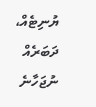ޔުނިޓެއް، ދަބަރެއް ނުޖަހާނެ